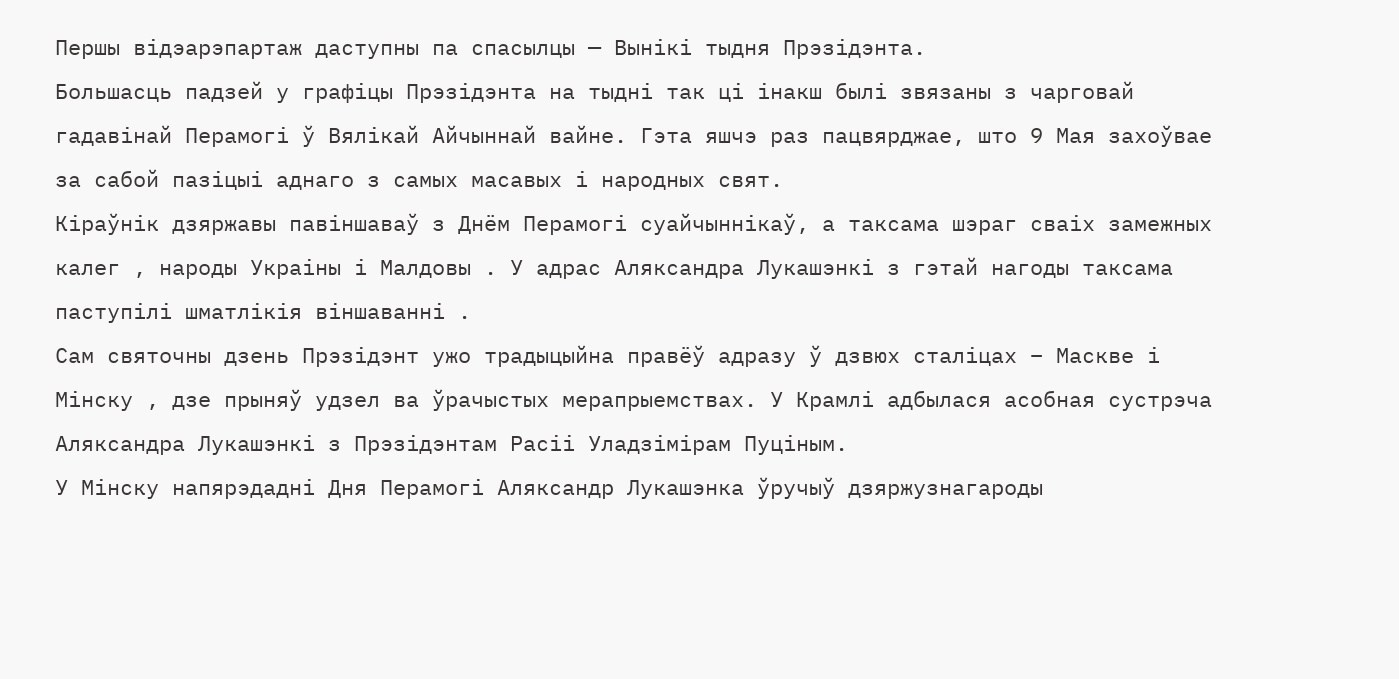Першы відэарэпартаж даступны па спасылцы — Вынікі тыдня Прэзідэнта.
Большасць падзей у графіцы Прэзідэнта на тыдні так ці інакш былі звязаны з чарговай гадавінай Перамогі ў Вялікай Айчыннай вайне. Гэта яшчэ раз пацвярджае, што 9 Мая захоўвае за сабой пазіцыі аднаго з самых масавых і народных свят.
Кіраўнік дзяржавы павіншаваў з Днём Перамогі суайчыннікаў, а таксама шэраг сваіх замежных калег , народы Украіны і Малдовы . У адрас Аляксандра Лукашэнкі з гэтай нагоды таксама паступілі шматлікія віншаванні .
Сам святочны дзень Прэзідэнт ужо традыцыйна правёў адразу ў дзвюх сталіцах – Маскве і Мінску , дзе прыняў удзел ва ўрачыстых мерапрыемствах. У Крамлі адбылася асобная сустрэча Аляксандра Лукашэнкі з Прэзідэнтам Расіі Уладзімірам Пуціным.
У Мінску напярэдадні Дня Перамогі Аляксандр Лукашэнка ўручыў дзяржузнагароды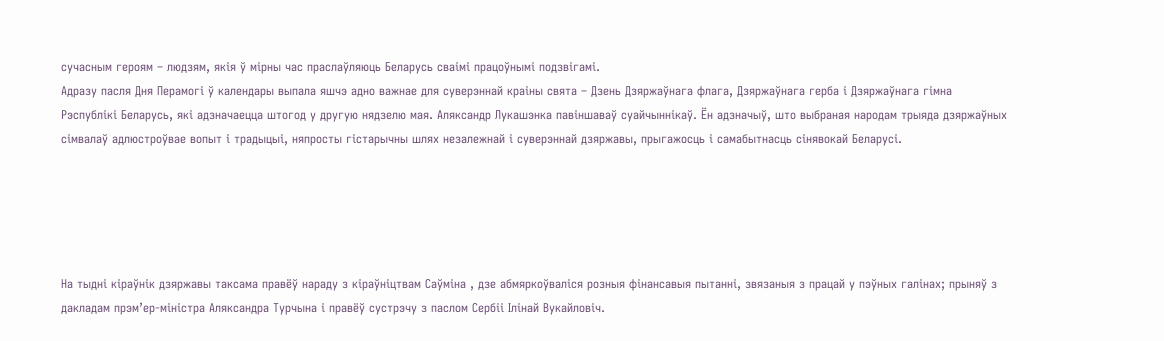сучасным героям – людзям, якія ў мірны час праслаўляюць Беларусь сваімі працоўнымі подзвігамі.
Адразу пасля Дня Перамогі ў календары выпала яшчэ адно важнае для суверэннай краіны свята – Дзень Дзяржаўнага флага, Дзяржаўнага герба і Дзяржаўнага гімна Рэспублікі Беларусь, які адзначаецца штогод у другую нядзелю мая. Аляксандр Лукашэнка павіншаваў суайчыннікаў. Ён адзначыў, што выбраная народам трыяда дзяржаўных сімвалаў адлюстроўвае вопыт і традыцыі, няпросты гістарычны шлях незалежнай і суверэннай дзяржавы, прыгажосць і самабытнасць сінявокай Беларусі.





На тыдні кіраўнік дзяржавы таксама правёў нараду з кіраўніцтвам Саўміна , дзе абмяркоўваліся розныя фінансавыя пытанні, звязаныя з працай у пэўных галінах; прыняў з дакладам прэм’ер-міністра Аляксандра Турчына і правёў сустрэчу з паслом Сербіі Ілінай Вукайловіч.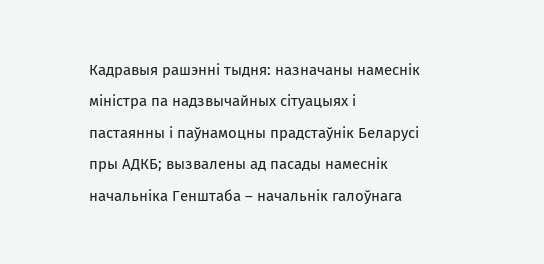Кадравыя рашэнні тыдня: назначаны намеснік міністра па надзвычайных сітуацыях і пастаянны і паўнамоцны прадстаўнік Беларусі пры АДКБ; вызвалены ад пасады намеснік начальніка Генштаба – начальнік галоўнага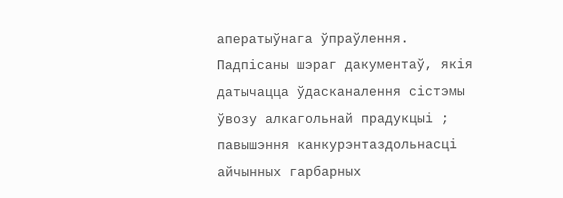аператыўнага ўпраўлення.
Падпісаны шэраг дакументаў, якія датычацца ўдасканалення сістэмы ўвозу алкагольнай прадукцыі ; павышэння канкурэнтаздольнасці айчынных гарбарных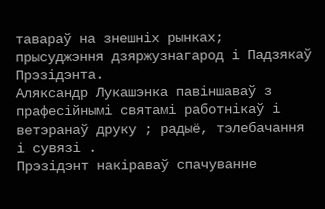тавараў на знешніх рынках; прысуджэння дзяржузнагарод і Падзякаў Прэзідэнта.
Аляксандр Лукашэнка павіншаваў з прафесійнымі святамі работнікаў і ветэранаў друку ; радыё, тэлебачання і сувязі .
Прэзідэнт накіраваў спачуванне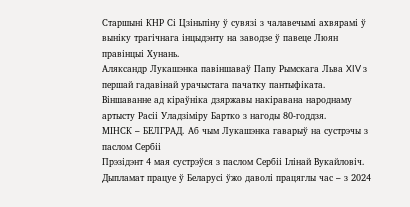Старшыні КНР Сі Цзіньпіну ў сувязі з чалавечымі ахвярамі ў выніку трагічнага інцыдэнту на заводзе ў павеце Люян правінцыі Хунань.
Аляксандр Лукашэнка павіншаваў Папу Рымскага Льва XIV з першай гадавінай урачыстага пачатку пантыфіката.
Віншаванне ад кіраўніка дзяржавы накіравана народнаму артысту Расіі Уладзіміру Бартко з нагоды 80-годдзя.
МІНСК – БЕЛГРАД. Аб чым Лукашэнка гаварыў на сустрэчы з паслом Сербіі
Прэзідэнт 4 мая сустрэўся з паслом Сербіі Ілінай Вукайловіч. Дыпламат працуе ў Беларусі ўжо даволі працяглы час – з 2024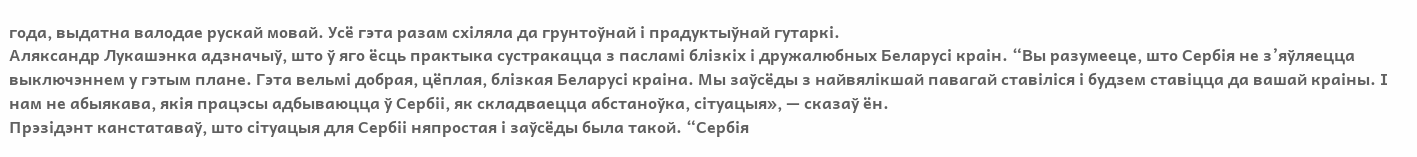года, выдатна валодае рускай мовай. Усё гэта разам схіляла да грунтоўнай і прадуктыўнай гутаркі.
Аляксандр Лукашэнка адзначыў, што ў яго ёсць практыка сустракацца з пасламі блізкіх і дружалюбных Беларусі краін. “Вы разумееце, што Сербія не з’яўляецца выключэннем у гэтым плане. Гэта вельмі добрая, цёплая, блізкая Беларусі краіна. Мы заўсёды з найвялікшай павагай ставіліся і будзем ставіцца да вашай краіны. І нам не абыякава, якія працэсы адбываюцца ў Сербіі, як складваецца абстаноўка, сітуацыя», — сказаў ён.
Прэзідэнт канстатаваў, што сітуацыя для Сербіі няпростая і заўсёды была такой. “Сербія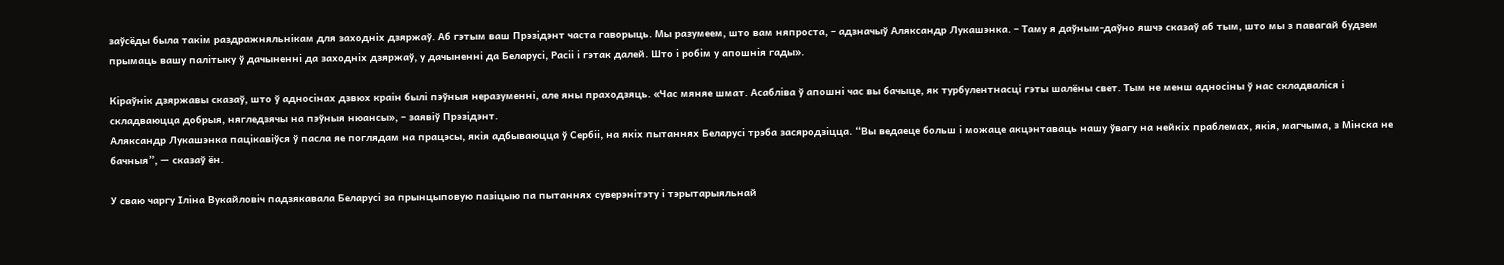заўсёды была такім раздражняльнікам для заходніх дзяржаў. Аб гэтым ваш Прэзідэнт часта гаворыць. Мы разумеем, што вам няпроста, – адзначыў Аляксандр Лукашэнка. – Таму я даўным-даўно яшчэ сказаў аб тым, што мы з павагай будзем прымаць вашу палітыку ў дачыненні да заходніх дзяржаў, у дачыненні да Беларусі, Расіі і гэтак далей. Што і робім у апошнія гады».

Кіраўнік дзяржавы сказаў, што ў адносінах дзвюх краін былі пэўныя неразуменні, але яны праходзяць. «Час мяняе шмат. Асабліва ў апошні час вы бачыце, як турбулентнасці гэты шалёны свет. Тым не менш адносіны ў нас складваліся і складваюцца добрыя, нягледзячы на пэўныя нюансы», – заявіў Прэзідэнт.
Аляксандр Лукашэнка пацікавіўся ў пасла яе поглядам на працэсы, якія адбываюцца ў Сербіі, на якіх пытаннях Беларусі трэба засяродзіцца. “Вы ведаеце больш і можаце акцэнтаваць нашу ўвагу на нейкіх праблемах, якія, магчыма, з Мінска не бачныя”, — сказаў ён.

У сваю чаргу Іліна Вукайловіч падзякавала Беларусі за прынцыповую пазіцыю па пытаннях суверэнітэту і тэрытарыяльнай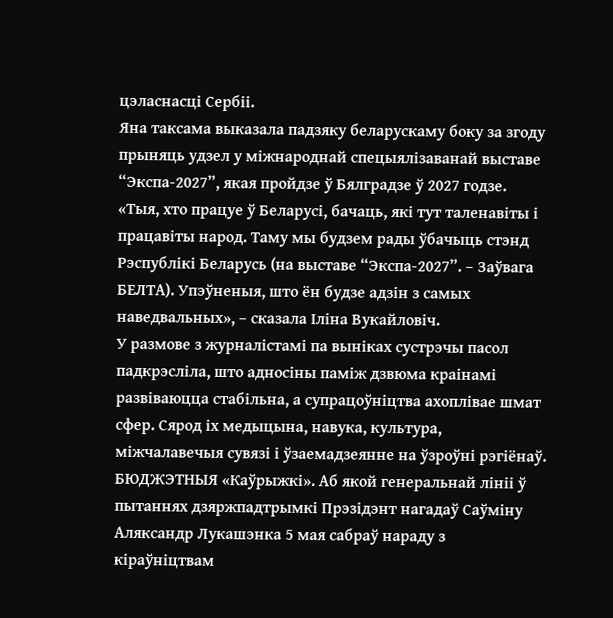цэласнасці Сербіі.
Яна таксама выказала падзяку беларускаму боку за згоду прыняць удзел у міжнароднай спецыялізаванай выставе “Экспа-2027”, якая пройдзе ў Бялградзе ў 2027 годзе. «Тыя, хто працуе ў Беларусі, бачаць, які тут таленавіты і працавіты народ. Таму мы будзем рады ўбачыць стэнд Рэспублікі Беларусь (на выставе “Экспа-2027”. – Заўвага БЕЛТА). Упэўненыя, што ён будзе адзін з самых наведвальных», – сказала Іліна Вукайловіч.
У размове з журналістамі па выніках сустрэчы пасол падкрэсліла, што адносіны паміж дзвюма краінамі развіваюцца стабільна, а супрацоўніцтва ахоплівае шмат сфер. Сярод іх медыцына, навука, культура, міжчалавечыя сувязі і ўзаемадзеянне на ўзроўні рэгіёнаў.
БЮДЖЭТНЫЯ «Каўрыжкі». Аб якой генеральнай лініі ў пытаннях дзяржпадтрымкі Прэзідэнт нагадаў Саўміну
Аляксандр Лукашэнка 5 мая сабраў нараду з кіраўніцтвам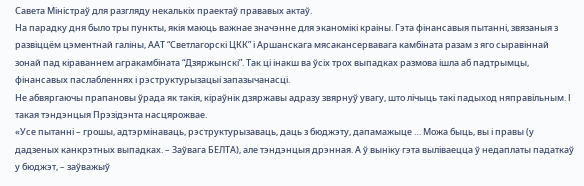Савета Міністраў для разгляду некалькіх праектаў прававых актаў.
На парадку дня было тры пункты, якія маюць важнае значэнне для эканомікі краіны. Гэта фінансавыя пытанні, звязаныя з развіццём цэментнай галіны, ААТ “Светлагорскі ЦКК” і Аршанскага мясакансервавага камбіната разам з яго сыравіннай зонай пад кіраваннем агракамбіната “Дзяржынскі”. Так ці інакш ва ўсіх трох выпадках размова ішла аб падтрымцы, фінансавых паслабленнях і рэструктурызацыі запазычанасці.
Не абвяргаючы прапановы ўрада як такія, кіраўнік дзяржавы адразу звярнуў увагу, што лічыць такі падыход няправільным. І такая тэндэнцыя Прэзідэнта насцярожвае.
«Усе пытанні – грошы, адтэрмінаваць, рэструктурызаваць, даць з бюджэту, дапамажыце … Можа быць, вы і правы (у дадзеных канкрэтных выпадках. – Заўвага БЕЛТА), але тэндэнцыя дрэнная. А ў выніку гэта выліваецца ў недаплаты падаткаў у бюджэт, – заўважыў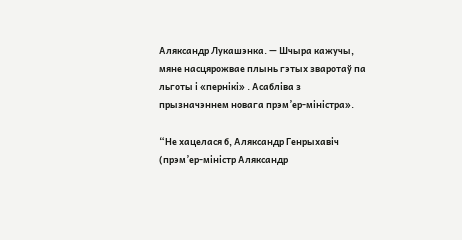Аляксандр Лукашэнка. — Шчыра кажучы, мяне насцярожвае плынь гэтых зваротаў па льготы і «пернікі» . Асабліва з прызначэннем новага прэм’ер-міністра».

“Не хацелася б, Аляксандр Генрыхавіч (прэм’ер-міністр Аляксандр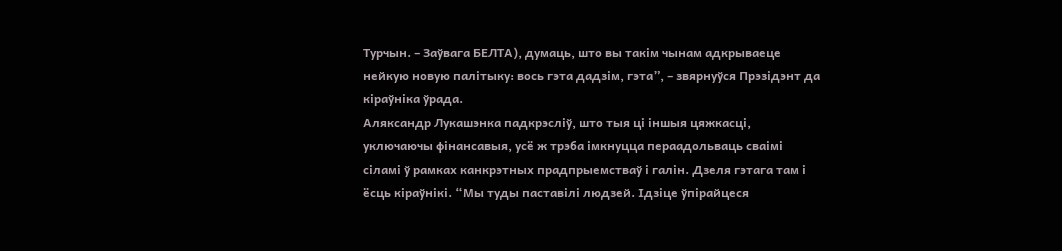Турчын. – Заўвага БЕЛТА), думаць, што вы такім чынам адкрываеце нейкую новую палітыку: вось гэта дадзім, гэта”, – звярнуўся Прэзідэнт да кіраўніка ўрада.
Аляксандр Лукашэнка падкрэсліў, што тыя ці іншыя цяжкасці, уключаючы фінансавыя, усё ж трэба імкнуцца пераадольваць сваімі сіламі ў рамках канкрэтных прадпрыемстваў і галін. Дзеля гэтага там і ёсць кіраўнікі. “Мы туды паставілі людзей. Ідзіце ўпірайцеся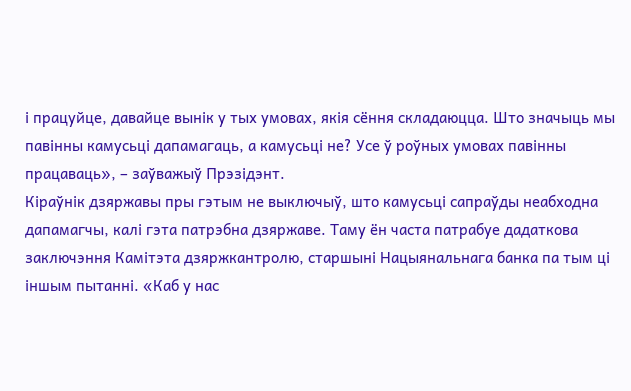і працуйце, давайце вынік у тых умовах, якія сёння складаюцца. Што значыць мы павінны камусьці дапамагаць, а камусьці не? Усе ў роўных умовах павінны працаваць», – заўважыў Прэзідэнт.
Кіраўнік дзяржавы пры гэтым не выключыў, што камусьці сапраўды неабходна дапамагчы, калі гэта патрэбна дзяржаве. Таму ён часта патрабуе дадаткова заключэння Камітэта дзяржкантролю, старшыні Нацыянальнага банка па тым ці іншым пытанні. «Каб у нас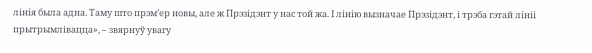лінія была адна. Таму што прэм’ер новы, але ж Прэзідэнт у нас той жа. І лінію вызначае Прэзідэнт, і трэба гэтай лініі прытрымлівацца», – звярнуў увагу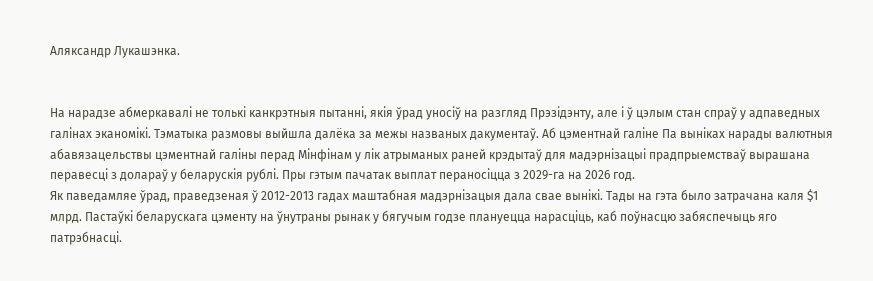Аляксандр Лукашэнка.


На нарадзе абмеркавалі не толькі канкрэтныя пытанні, якія ўрад уносіў на разгляд Прэзідэнту, але і ў цэлым стан спраў у адпаведных галінах эканомікі. Тэматыка размовы выйшла далёка за межы названых дакументаў. Аб цэментнай галіне Па выніках нарады валютныя абавязацельствы цэментнай галіны перад Мінфінам у лік атрыманых раней крэдытаў для мадэрнізацыі прадпрыемстваў вырашана перавесці з долараў у беларускія рублі. Пры гэтым пачатак выплат пераносіцца з 2029-га на 2026 год.
Як паведамляе ўрад, праведзеная ў 2012-2013 гадах маштабная мадэрнізацыя дала свае вынікі. Тады на гэта было затрачана каля $1 млрд. Пастаўкі беларускага цэменту на ўнутраны рынак у бягучым годзе плануецца нарасціць, каб поўнасцю забяспечыць яго патрэбнасці.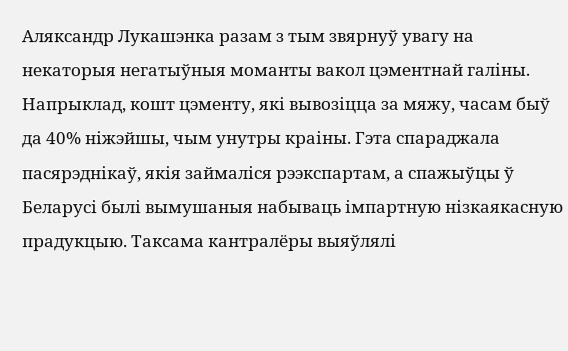Аляксандр Лукашэнка разам з тым звярнуў увагу на некаторыя негатыўныя моманты вакол цэментнай галіны. Напрыклад, кошт цэменту, які вывозіцца за мяжу, часам быў да 40% ніжэйшы, чым унутры краіны. Гэта спараджала пасярэднікаў, якія займаліся рээкспартам, а спажыўцы ў Беларусі былі вымушаныя набываць імпартную нізкаякасную прадукцыю. Таксама кантралёры выяўлялі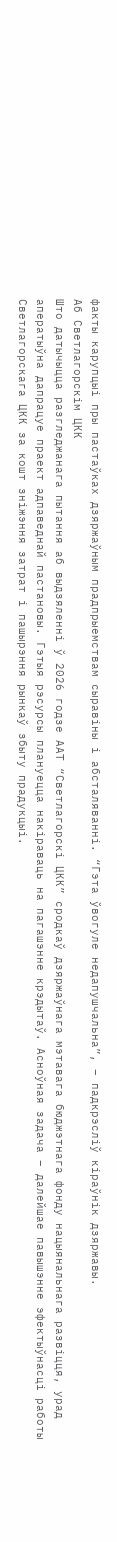факты карупцыі пры пастаўках дзяржаўным прадпрыемствам сыравіны і абсталяванні. “Гэта ўвогуле недапушчальна”, – падкрэсліў кіраўнік дзяржавы.
Аб Светлагорскім ЦКК
Што датычыцца разгледжанага пытання аб выдзяленні ў 2026 годзе ААТ “Светлагорскі ЦКК” сродкаў дзяржаўнага мэтавага бюджэтнага фонду нацыянальнага развіцця, урад аператыўна дапрацуе праект адпаведнай пастановы. Гэтыя рэсурсы плануецца накіраваць на пагашэнне крэдытаў. Асноўная задача – далейшае павышэнне эфектыўнасці работы Светлагорскага ЦКК за кошт зніжэння затрат і пашырэння рынкаў збыту прадукцыі.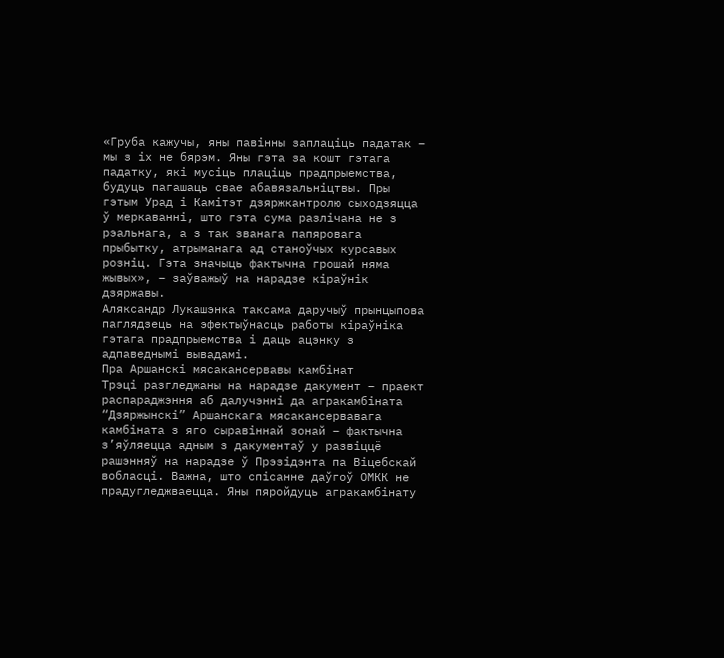«Груба кажучы, яны павінны заплаціць падатак – мы з іх не бярэм. Яны гэта за кошт гэтага падатку, які мусіць плаціць прадпрыемства, будуць пагашаць свае абавязальніцтвы. Пры гэтым Урад і Камітэт дзяржкантролю сыходзяцца ў меркаванні, што гэта сума разлічана не з рэальнага, а з так званага папяровага прыбытку, атрыманага ад станоўчых курсавых розніц. Гэта значыць фактычна грошай няма жывых», – заўважыў на нарадзе кіраўнік дзяржавы.
Аляксандр Лукашэнка таксама даручыў прынцыпова паглядзець на эфектыўнасць работы кіраўніка гэтага прадпрыемства і даць ацэнку з адпаведнымі вывадамі.
Пра Аршанскі мясакансервавы камбінат
Трэці разгледжаны на нарадзе дакумент – праект распараджэння аб далучэнні да агракамбіната “Дзяржынскі” Аршанскага мясакансервавага камбіната з яго сыравіннай зонай – фактычна з’яўляецца адным з дакументаў у развіццё рашэнняў на нарадзе ў Прэзідэнта па Віцебскай вобласці. Важна, што спісанне даўгоў ОМКК не прадугледжваецца. Яны пяройдуць агракамбінату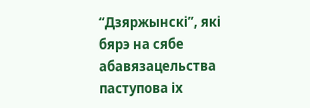“Дзяржынскі”, які бярэ на сябе абавязацельства паступова іх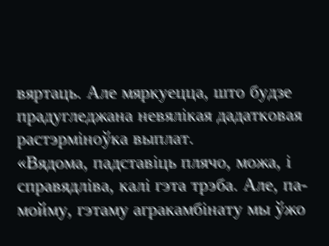вяртаць. Але мяркуецца, што будзе прадугледжана невялікая дадатковая растэрміноўка выплат.
«Вядома, падставіць плячо, можа, і справядліва, калі гэта трэба. Але, па-мойму, гэтаму агракамбінату мы ўжо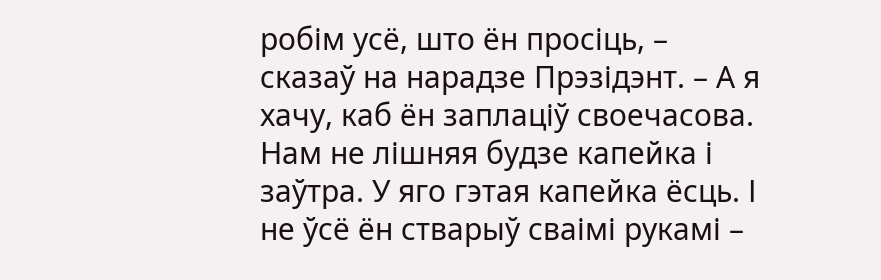робім усё, што ён просіць, – сказаў на нарадзе Прэзідэнт. – А я хачу, каб ён заплаціў своечасова. Нам не лішняя будзе капейка і заўтра. У яго гэтая капейка ёсць. І не ўсё ён стварыў сваімі рукамі –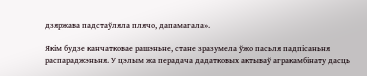дзяржава падстаўляла плячо, дапамагала».

Якім будзе канчатковае рашэньне, стане зразумела ўжо пасьля падпісаньня распараджэньня. У цэлым жа перадача дадатковых актываў агракамбінату дасць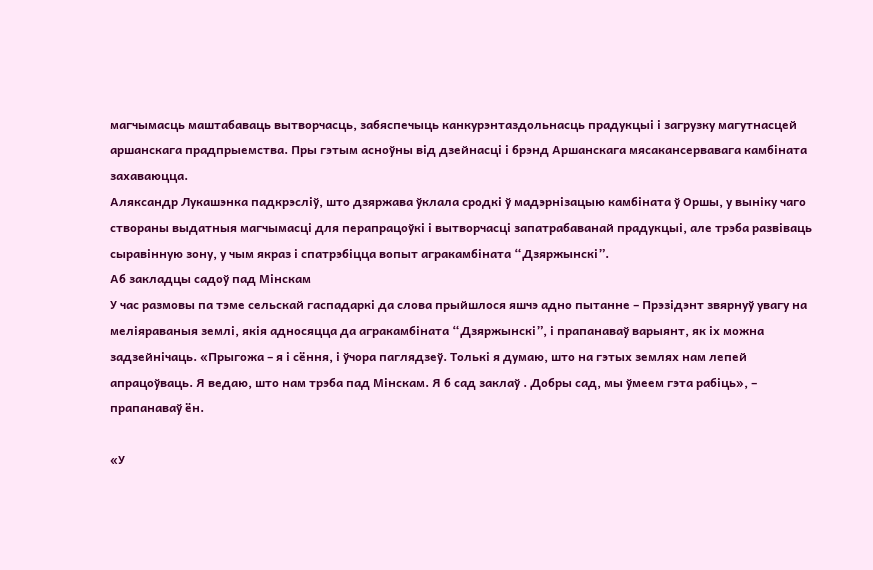магчымасць маштабаваць вытворчасць, забяспечыць канкурэнтаздольнасць прадукцыі і загрузку магутнасцей аршанскага прадпрыемства. Пры гэтым асноўны від дзейнасці і брэнд Аршанскага мясакансервавага камбіната захаваюцца.
Аляксандр Лукашэнка падкрэсліў, што дзяржава ўклала сродкі ў мадэрнізацыю камбіната ў Оршы, у выніку чаго створаны выдатныя магчымасці для перапрацоўкі і вытворчасці запатрабаванай прадукцыі, але трэба развіваць сыравінную зону, у чым якраз і спатрэбіцца вопыт агракамбіната “Дзяржынскі”.
Аб закладцы садоў пад Мінскам
У час размовы па тэме сельскай гаспадаркі да слова прыйшлося яшчэ адно пытанне – Прэзідэнт звярнуў увагу на меліяраваныя землі, якія адносяцца да агракамбіната “Дзяржынскі”, і прапанаваў варыянт, як іх можна задзейнічаць. «Прыгожа – я і сёння, і ўчора паглядзеў. Толькі я думаю, што на гэтых землях нам лепей апрацоўваць. Я ведаю, што нам трэба пад Мінскам. Я б сад заклаў . Добры сад, мы ўмеем гэта рабіць», – прапанаваў ён.

«У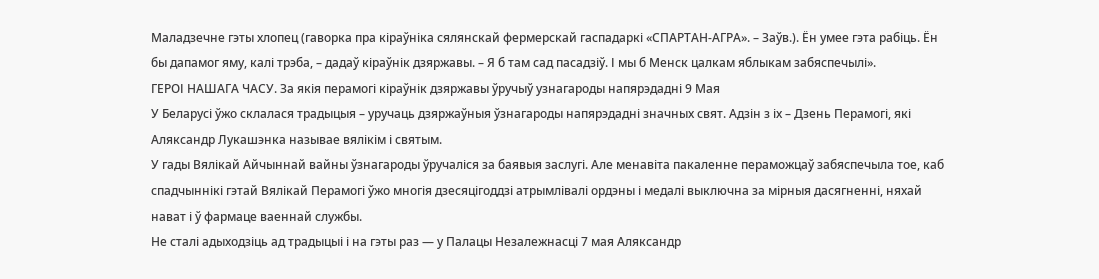Маладзечне гэты хлопец (гаворка пра кіраўніка сялянскай фермерскай гаспадаркі «СПАРТАН-АГРА». – Заўв.). Ён умее гэта рабіць. Ён бы дапамог яму, калі трэба, – дадаў кіраўнік дзяржавы. – Я б там сад пасадзіў. І мы б Менск цалкам яблыкам забяспечылі».
ГЕРОІ НАШАГА ЧАСУ. За якія перамогі кіраўнік дзяржавы ўручыў узнагароды напярэдадні 9 Мая
У Беларусі ўжо склалася традыцыя – уручаць дзяржаўныя ўзнагароды напярэдадні значных свят. Адзін з іх – Дзень Перамогі, які Аляксандр Лукашэнка называе вялікім і святым.
У гады Вялікай Айчыннай вайны ўзнагароды ўручаліся за баявыя заслугі. Але менавіта пакаленне пераможцаў забяспечыла тое, каб спадчыннікі гэтай Вялікай Перамогі ўжо многія дзесяцігоддзі атрымлівалі ордэны і медалі выключна за мірныя дасягненні, няхай нават і ў фармаце ваеннай службы.
Не сталі адыходзіць ад традыцыі і на гэты раз — у Палацы Незалежнасці 7 мая Аляксандр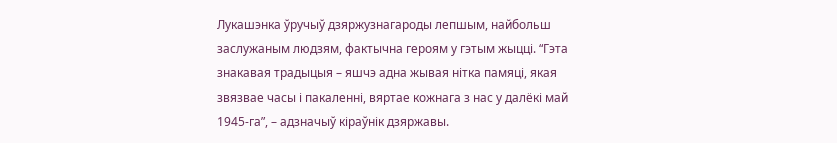Лукашэнка ўручыў дзяржузнагароды лепшым, найбольш заслужаным людзям, фактычна героям у гэтым жыцці. “Гэта знакавая традыцыя – яшчэ адна жывая нітка памяці, якая звязвае часы і пакаленні, вяртае кожнага з нас у далёкі май 1945-га”, – адзначыў кіраўнік дзяржавы.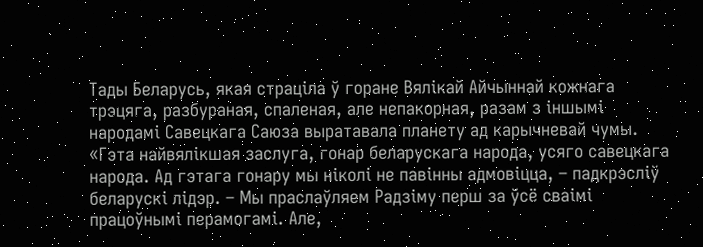Тады Беларусь, якая страціла ў горане Вялікай Айчыннай кожнага трэцяга, разбураная, спаленая, але непакорная, разам з іншымі народамі Савецкага Саюза выратавала планету ад карычневай чумы. «Гэта найвялікшая заслуга, гонар беларускага народа, усяго савецкага народа. Ад гэтага гонару мы ніколі не павінны адмовіцца, – падкрэсліў беларускі лідэр. – Мы праслаўляем Радзіму перш за ўсё сваімі працоўнымі перамогамі. Але,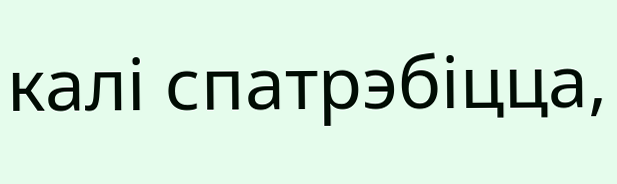калі спатрэбіцца,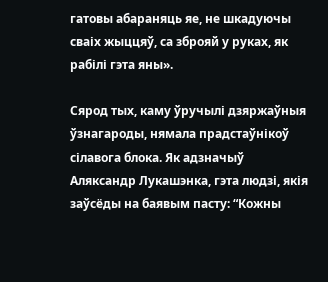гатовы абараняць яе, не шкадуючы сваіх жыццяў, са зброяй у руках, як рабілі гэта яны».

Сярод тых, каму ўручылі дзяржаўныя ўзнагароды, нямала прадстаўнікоў сілавога блока. Як адзначыў Аляксандр Лукашэнка, гэта людзі, якія заўсёды на баявым пасту: “Кожны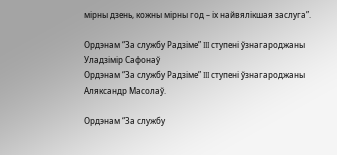мірны дзень, кожны мірны год – іх найвялікшая заслуга”.

Ордэнам “За службу Радзіме” III ступені ўзнагароджаны Уладзімір Сафонаў
Ордэнам “За службу Радзіме” III ступені ўзнагароджаны Аляксандр Масолаў.

Ордэнам “За службу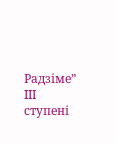Радзіме” III ступені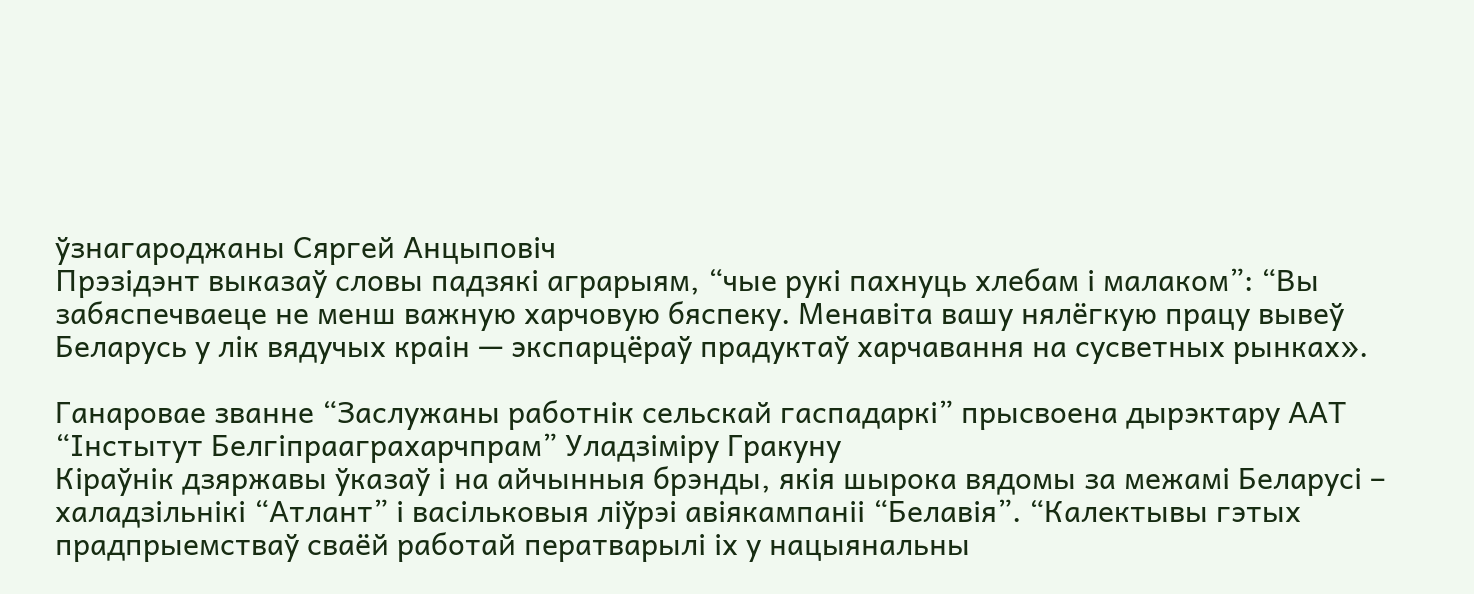ўзнагароджаны Сяргей Анцыповіч
Прэзідэнт выказаў словы падзякі аграрыям, “чые рукі пахнуць хлебам і малаком”: “Вы забяспечваеце не менш важную харчовую бяспеку. Менавіта вашу нялёгкую працу вывеў Беларусь у лік вядучых краін — экспарцёраў прадуктаў харчавання на сусветных рынках».

Ганаровае званне “Заслужаны работнік сельскай гаспадаркі” прысвоена дырэктару ААТ “Інстытут Белгіпрааграхарчпрам” Уладзіміру Гракуну
Кіраўнік дзяржавы ўказаў і на айчынныя брэнды, якія шырока вядомы за межамі Беларусі – халадзільнікі “Атлант” і васільковыя ліўрэі авіякампаніі “Белавія”. “Калектывы гэтых прадпрыемстваў сваёй работай ператварылі іх у нацыянальны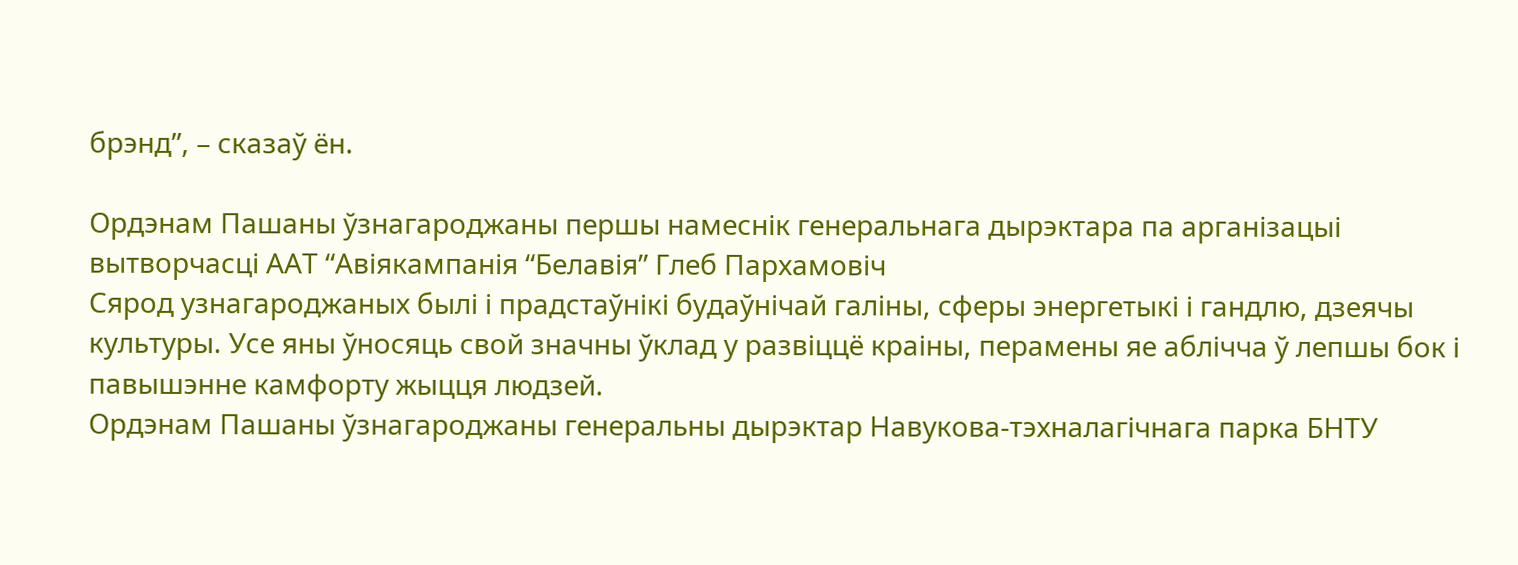брэнд”, – сказаў ён.

Ордэнам Пашаны ўзнагароджаны першы намеснік генеральнага дырэктара па арганізацыі вытворчасці ААТ “Авіякампанія “Белавія” Глеб Пархамовіч
Сярод узнагароджаных былі і прадстаўнікі будаўнічай галіны, сферы энергетыкі і гандлю, дзеячы культуры. Усе яны ўносяць свой значны ўклад у развіццё краіны, перамены яе аблічча ў лепшы бок і павышэнне камфорту жыцця людзей.
Ордэнам Пашаны ўзнагароджаны генеральны дырэктар Навукова-тэхналагічнага парка БНТУ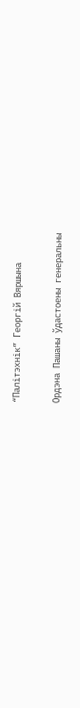“Палітэхнік” Георгій Вяршына

Ордэна Пашаны ўдастоены генеральны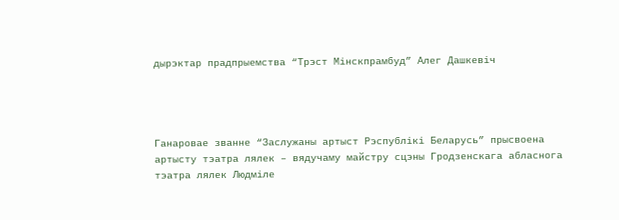дырэктар прадпрыемства “Трэст Мінскпрамбуд” Алег Дашкевіч




Ганаровае званне “Заслужаны артыст Рэспублікі Беларусь” прысвоена артысту тэатра лялек – вядучаму майстру сцэны Гродзенскага абласнога тэатра лялек Людміле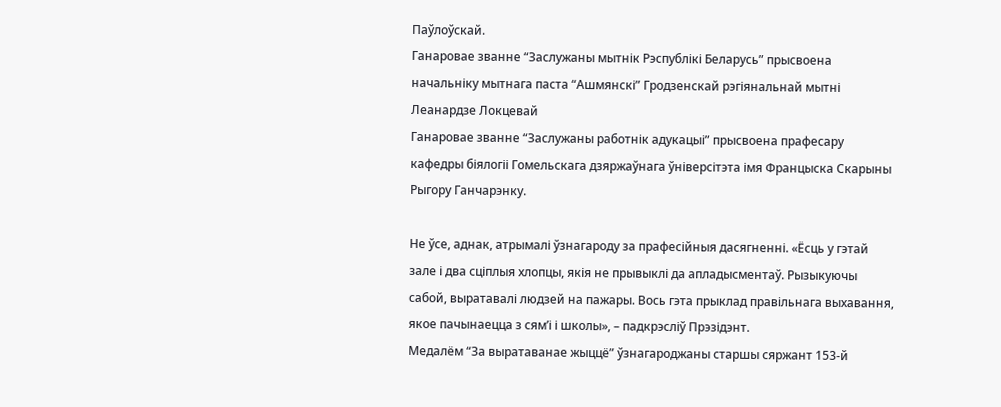Паўлоўскай.
Ганаровае званне “Заслужаны мытнік Рэспублікі Беларусь” прысвоена начальніку мытнага паста “Ашмянскі” Гродзенскай рэгіянальнай мытні Леанардзе Локцевай
Ганаровае званне “Заслужаны работнік адукацыі” прысвоена прафесару кафедры біялогіі Гомельскага дзяржаўнага ўніверсітэта імя Францыска Скарыны Рыгору Ганчарэнку.

Не ўсе, аднак, атрымалі ўзнагароду за прафесійныя дасягненні. «Ёсць у гэтай зале і два сціплыя хлопцы, якія не прывыклі да апладысментаў. Рызыкуючы сабой, выратавалі людзей на пажары. Вось гэта прыклад правільнага выхавання, якое пачынаецца з сям’і і школы», – падкрэсліў Прэзідэнт.
Медалём “За выратаванае жыццё” ўзнагароджаны старшы сяржант 153-й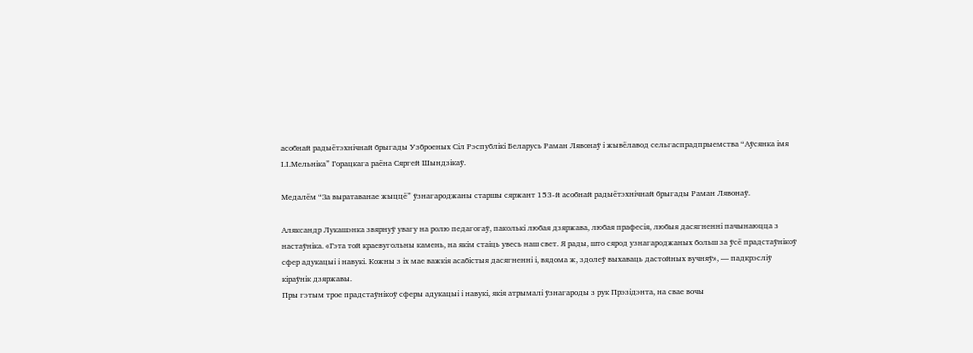асобнай радыётэхнічнай брыгады Узброеных Сіл Рэспублікі Беларусь Раман Лявонаў і жывёлавод сельгаспрадпрыемства “Аўсянка імя І.І.Мельніка” Горацкага раёна Сяргей Шындзікаў.

Медалём “За выратаванае жыццё” ўзнагароджаны старшы сяржант 153-й асобнай радыётэхнічнай брыгады Раман Лявонаў.

Аляксандр Лукашэнка звярнуў увагу на ролю педагогаў, паколькі любая дзяржава, любая прафесія, любыя дасягненні пачынаюцца з настаўніка. «Гэта той краевугольны камень, на якім стаіць увесь наш свет. Я рады, што сярод узнагароджаных больш за ўсё прадстаўнікоў сфер адукацыі і навукі. Кожны з іх мае важкія асабістыя дасягненні і, вядома ж, здолеў выхаваць дастойных вучняў», — падкрэсліў кіраўнік дзяржавы.
Пры гэтым трое прадстаўнікоў сферы адукацыі і навукі, якія атрымалі ўзнагароды з рук Прэзідэнта, на свае вочы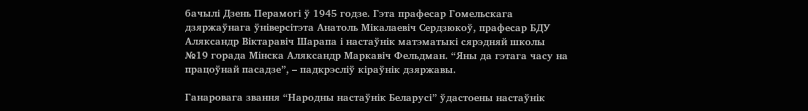бачылі Дзень Перамогі ў 1945 годзе. Гэта прафесар Гомельскага дзяржаўнага ўніверсітэта Анатоль Мікалаевіч Сердзюкоў, прафесар БДУ Аляксандр Віктаравіч Шарапа і настаўнік матэматыкі сярэдняй школы №19 горада Мінска Аляксандр Маркавіч Фельдман. “Яны да гэтага часу на працоўнай пасадзе”, – падкрэсліў кіраўнік дзяржавы.

Ганаровага звання “Народны настаўнік Беларусі” ўдастоены настаўнік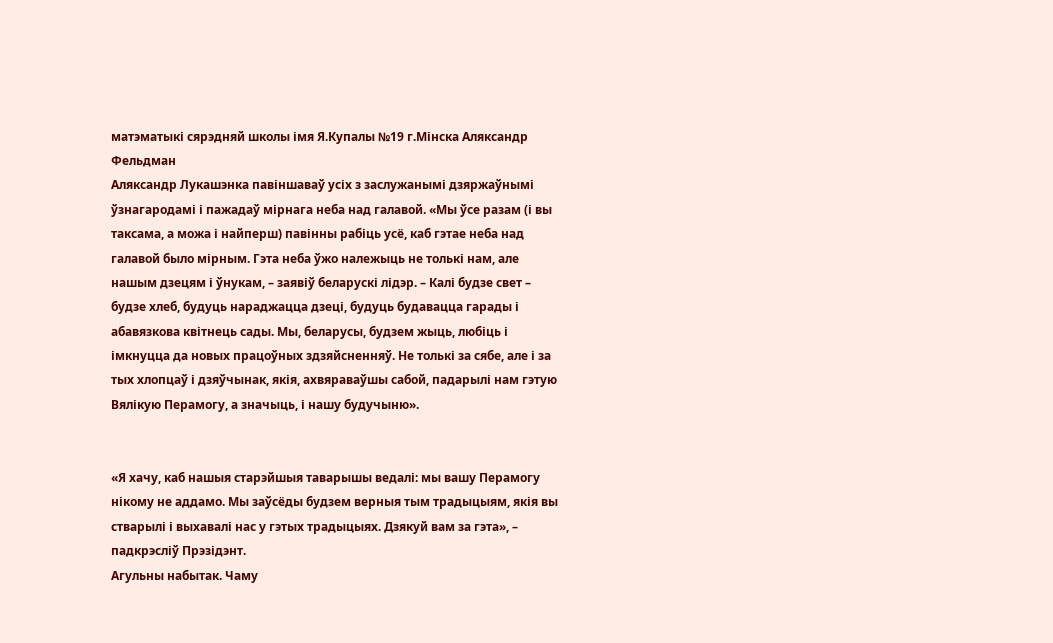матэматыкі сярэдняй школы імя Я.Купалы №19 г.Мінска Аляксандр Фельдман
Аляксандр Лукашэнка павіншаваў усіх з заслужанымі дзяржаўнымі ўзнагародамі і пажадаў мірнага неба над галавой. «Мы ўсе разам (і вы таксама, а можа і найперш) павінны рабіць усё, каб гэтае неба над галавой было мірным. Гэта неба ўжо належыць не толькі нам, але нашым дзецям і ўнукам, – заявіў беларускі лідэр. – Калі будзе свет – будзе хлеб, будуць нараджацца дзеці, будуць будавацца гарады і абавязкова квітнець сады. Мы, беларусы, будзем жыць, любіць і імкнуцца да новых працоўных здзяйсненняў. Не толькі за сябе, але і за тых хлопцаў і дзяўчынак, якія, ахвяраваўшы сабой, падарылі нам гэтую Вялікую Перамогу, а значыць, і нашу будучыню».


«Я хачу, каб нашыя старэйшыя таварышы ведалі: мы вашу Перамогу нікому не аддамо. Мы заўсёды будзем верныя тым традыцыям, якія вы стварылі і выхавалі нас у гэтых традыцыях. Дзякуй вам за гэта», – падкрэсліў Прэзідэнт.
Агульны набытак. Чаму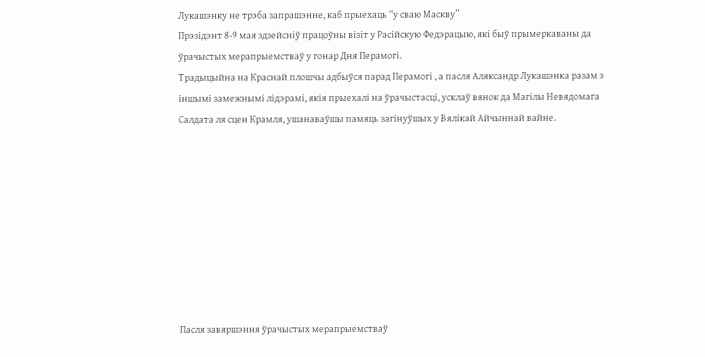Лукашэнку не трэба запрашэнне, каб прыехаць “у сваю Маскву”
Прэзідэнт 8-9 мая здзейсніў працоўны візіт у Расійскую Федэрацыю, які быў прымеркаваны да ўрачыстых мерапрыемстваў у гонар Дня Перамогі.
Традыцыйна на Краснай плошчы адбыўся парад Перамогі , а пасля Аляксандр Лукашэнка разам з іншымі замежнымі лідэрамі, якія прыехалі на ўрачыстасці, усклаў вянок да Магілы Невядомага Салдата ля сцен Крамля, ушанаваўшы памяць загінуўшых у Вялікай Айчыннай вайне.









Пасля завяршэння ўрачыстых мерапрыемстваў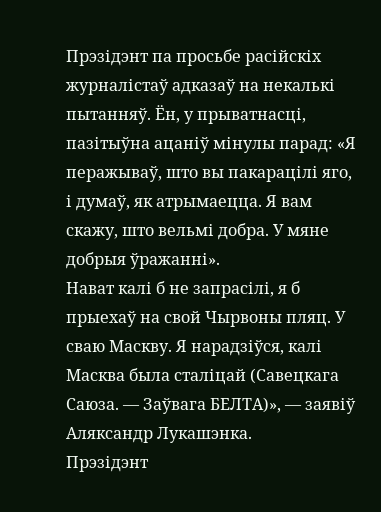Прэзідэнт па просьбе расійскіх журналістаў адказаў на некалькі пытанняў. Ён, у прыватнасці, пазітыўна ацаніў мінулы парад: «Я перажываў, што вы пакарацілі яго, і думаў, як атрымаецца. Я вам скажу, што вельмі добра. У мяне добрыя ўражанні».
Нават калі б не запрасілі, я б прыехаў на свой Чырвоны пляц. У сваю Маскву. Я нарадзіўся, калі Масква была сталіцай (Савецкага Саюза. — Заўвага БЕЛТА)», — заявіў Аляксандр Лукашэнка.
Прэзідэнт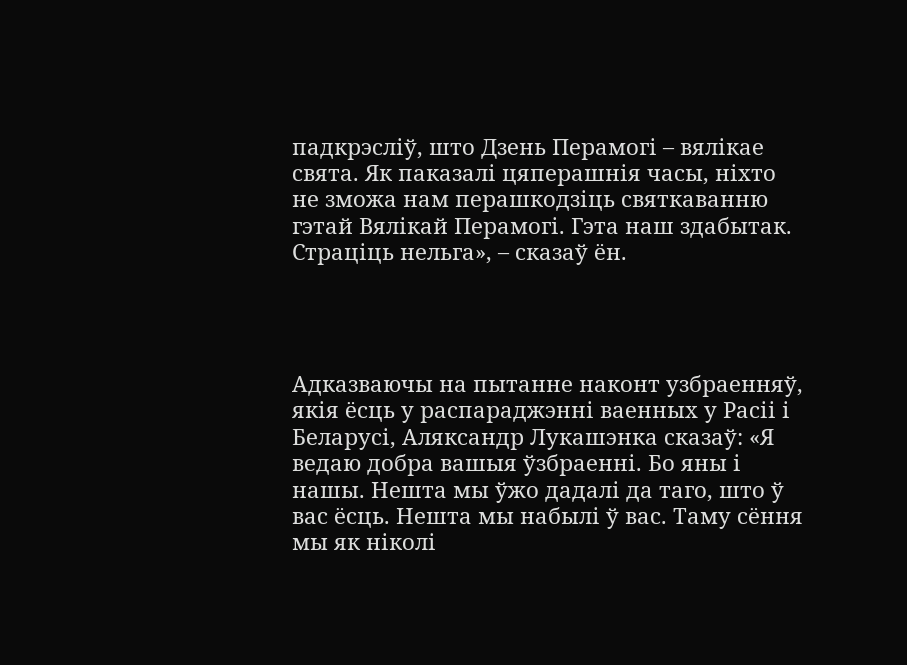падкрэсліў, што Дзень Перамогі – вялікае свята. Як паказалі цяперашнія часы, ніхто не зможа нам перашкодзіць святкаванню гэтай Вялікай Перамогі. Гэта наш здабытак. Страціць нельга», – сказаў ён.




Адказваючы на пытанне наконт узбраенняў, якія ёсць у распараджэнні ваенных у Расіі і Беларусі, Аляксандр Лукашэнка сказаў: «Я ведаю добра вашыя ўзбраенні. Бо яны і нашы. Нешта мы ўжо дадалі да таго, што ў вас ёсць. Нешта мы набылі ў вас. Таму сёння мы як ніколі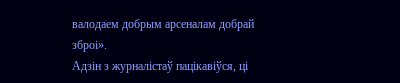валодаем добрым арсеналам добрай зброі».
Адзін з журналістаў пацікавіўся, ці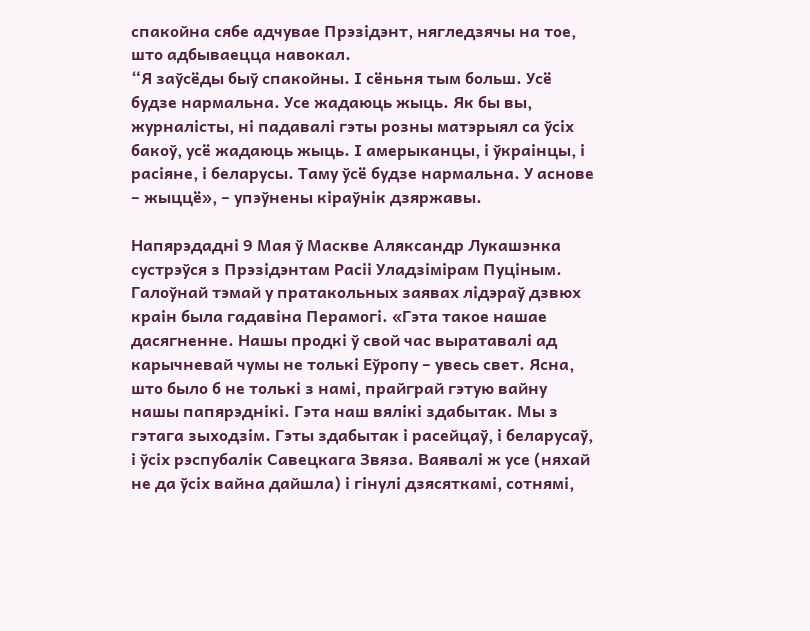спакойна сябе адчувае Прэзідэнт, нягледзячы на тое, што адбываецца навокал.
“Я заўсёды быў спакойны. І сёньня тым больш. Усё будзе нармальна. Усе жадаюць жыць. Як бы вы, журналісты, ні падавалі гэты розны матэрыял са ўсіх бакоў, усё жадаюць жыць. І амерыканцы, і ўкраінцы, і расіяне, і беларусы. Таму ўсё будзе нармальна. У аснове – жыццё», – упэўнены кіраўнік дзяржавы.

Напярэдадні 9 Мая ў Маскве Аляксандр Лукашэнка сустрэўся з Прэзідэнтам Расіі Уладзімірам Пуціным. Галоўнай тэмай у пратакольных заявах лідэраў дзвюх краін была гадавіна Перамогі. «Гэта такое нашае дасягненне. Нашы продкі ў свой час выратавалі ад карычневай чумы не толькі Еўропу – увесь свет. Ясна, што было б не толькі з намі, прайграй гэтую вайну нашы папярэднікі. Гэта наш вялікі здабытак. Мы з гэтага зыходзім. Гэты здабытак і расейцаў, і беларусаў, і ўсіх рэспубалік Савецкага Звяза. Ваявалі ж усе (няхай не да ўсіх вайна дайшла) і гінулі дзясяткамі, сотнямі,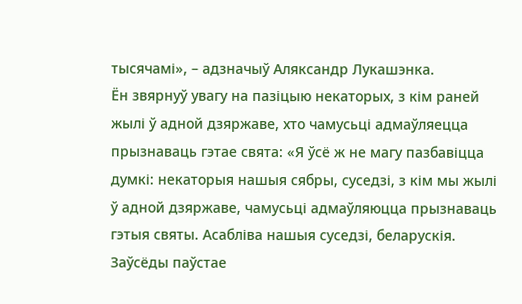тысячамі», – адзначыў Аляксандр Лукашэнка.
Ён звярнуў увагу на пазіцыю некаторых, з кім раней жылі ў адной дзяржаве, хто чамусьці адмаўляецца прызнаваць гэтае свята: «Я ўсё ж не магу пазбавіцца думкі: некаторыя нашыя сябры, суседзі, з кім мы жылі ў адной дзяржаве, чамусьці адмаўляюцца прызнаваць гэтыя святы. Асабліва нашыя суседзі, беларускія. Заўсёды паўстае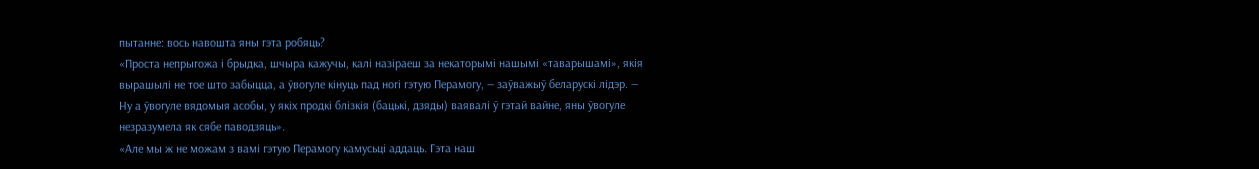пытанне: вось навошта яны гэта робяць?
«Проста непрыгожа і брыдка, шчыра кажучы, калі назіраеш за некаторымі нашымі «таварышамі», якія вырашылі не тое што забыцца, а ўвогуле кінуць пад ногі гэтую Перамогу, — заўважыў беларускі лідэр. — Ну а ўвогуле вядомыя асобы, у якіх продкі блізкія (бацькі, дзяды) ваявалі ў гэтай вайне, яны ўвогуле незразумела як сябе паводзяць».
«Але мы ж не можам з вамі гэтую Перамогу камусьці аддаць. Гэта наш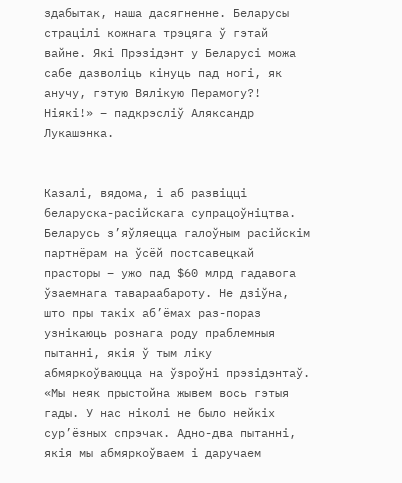здабытак, наша дасягненне. Беларусы страцілі кожнага трэцяга ў гэтай вайне. Які Прэзідэнт у Беларусі можа сабе дазволіць кінуць пад ногі, як анучу, гэтую Вялікую Перамогу?! Ніякі!» – падкрэсліў Аляксандр Лукашэнка.


Казалі, вядома, і аб развіцці беларуска-расійскага супрацоўніцтва. Беларусь з’яўляецца галоўным расійскім партнёрам на ўсёй постсавецкай прасторы – ужо пад $60 млрд гадавога ўзаемнага тавараабароту. Не дзіўна, што пры такіх аб’ёмах раз-пораз узнікаюць рознага роду праблемныя пытанні, якія ў тым ліку абмяркоўваюцца на ўзроўні прэзідэнтаў. «Мы неяк прыстойна жывем вось гэтыя гады. У нас ніколі не было нейкіх сур’ёзных спрэчак. Адно-два пытанні, якія мы абмяркоўваем і даручаем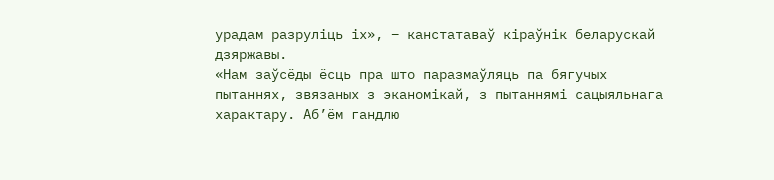урадам разруліць іх», – канстатаваў кіраўнік беларускай дзяржавы.
«Нам заўсёды ёсць пра што паразмаўляць па бягучых пытаннях, звязаных з эканомікай, з пытаннямі сацыяльнага характару. Аб’ём гандлю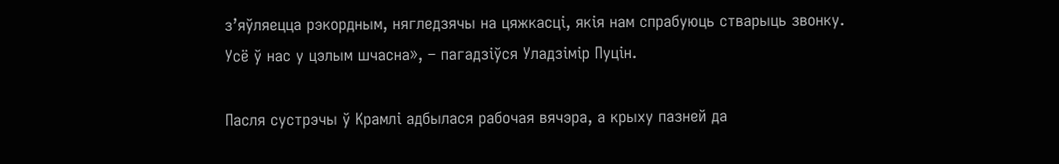з’яўляецца рэкордным, нягледзячы на цяжкасці, якія нам спрабуюць стварыць звонку. Усё ў нас у цэлым шчасна», – пагадзіўся Уладзімір Пуцін.

Пасля сустрэчы ў Крамлі адбылася рабочая вячэра, а крыху пазней да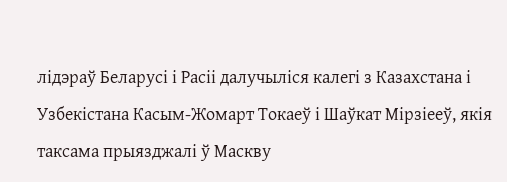лідэраў Беларусі і Расіі далучыліся калегі з Казахстана і Узбекістана Касым-Жомарт Токаеў і Шаўкат Мірзіееў, якія таксама прыязджалі ў Маскву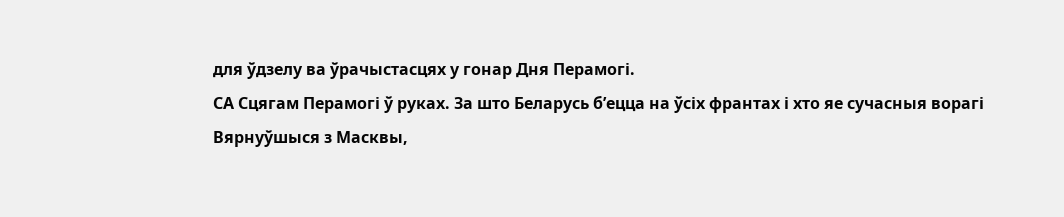для ўдзелу ва ўрачыстасцях у гонар Дня Перамогі.
СА Сцягам Перамогі ў руках. За што Беларусь б’ецца на ўсіх франтах і хто яе сучасныя ворагі
Вярнуўшыся з Масквы,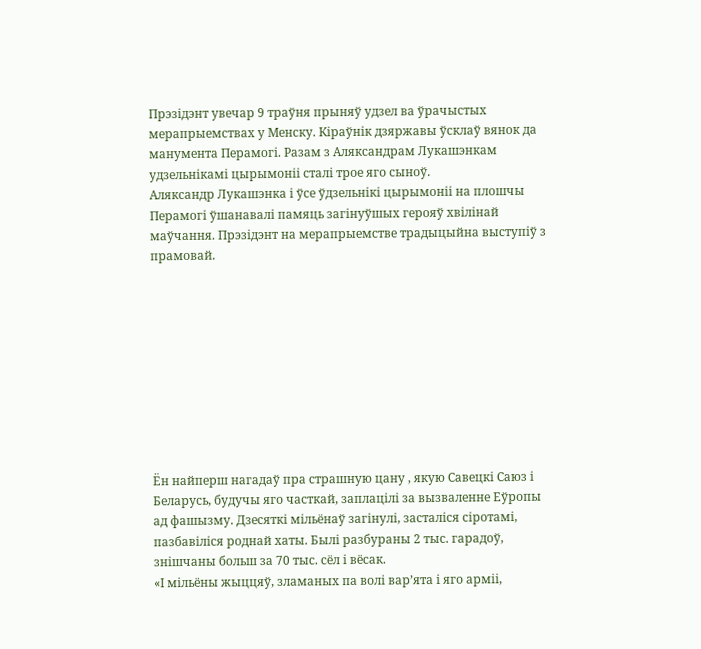Прэзідэнт увечар 9 траўня прыняў удзел ва ўрачыстых мерапрыемствах у Менску. Кіраўнік дзяржавы ўсклаў вянок да манумента Перамогі. Разам з Аляксандрам Лукашэнкам удзельнікамі цырымоніі сталі трое яго сыноў.
Аляксандр Лукашэнка і ўсе ўдзельнікі цырымоніі на плошчы Перамогі ўшанавалі памяць загінуўшых герояў хвілінай маўчання. Прэзідэнт на мерапрыемстве традыцыйна выступіў з прамовай.










Ён найперш нагадаў пра страшную цану , якую Савецкі Саюз і Беларусь, будучы яго часткай, заплацілі за вызваленне Еўропы ад фашызму. Дзесяткі мільёнаў загінулі, засталіся сіротамі, пазбавіліся роднай хаты. Былі разбураны 2 тыс. гарадоў, знішчаны больш за 70 тыс. сёл і вёсак.
«І мільёны жыццяў, зламаных па волі вар’ята і яго арміі,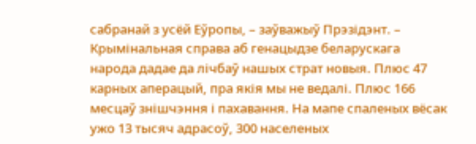сабранай з усёй Еўропы, – заўважыў Прэзідэнт. – Крымінальная справа аб генацыдзе беларускага народа дадае да лічбаў нашых страт новыя. Плюс 47 карных аперацый, пра якія мы не ведалі. Плюс 166 месцаў знішчэння і пахавання. На мапе спаленых вёсак ужо 13 тысяч адрасоў, 300 населеных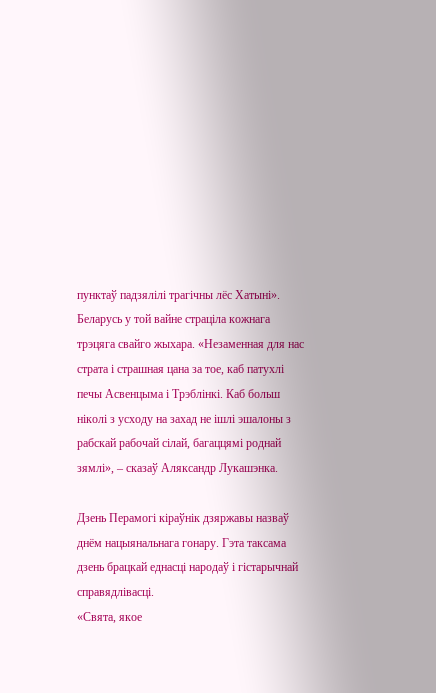пунктаў падзялілі трагічны лёс Хатыні».
Беларусь у той вайне страціла кожнага трэцяга свайго жыхара. «Незаменная для нас страта і страшная цана за тое, каб патухлі печы Асвенцыма і Трэблінкі. Каб больш ніколі з усходу на захад не ішлі эшалоны з рабскай рабочай сілай, багаццямі роднай зямлі», – сказаў Аляксандр Лукашэнка.

Дзень Перамогі кіраўнік дзяржавы назваў днём нацыянальнага гонару. Гэта таксама дзень брацкай еднасці народаў і гістарычнай справядлівасці.
«Свята, якое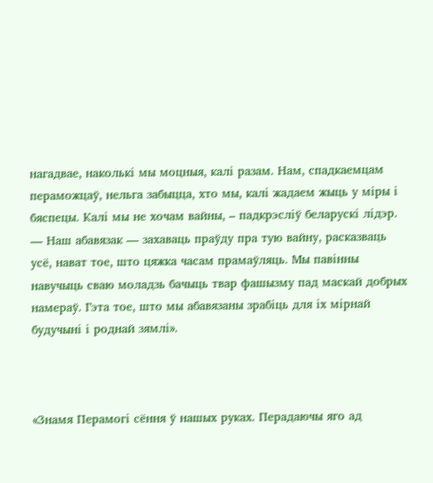нагадвае, наколькі мы моцныя, калі разам. Нам, спадкаемцам пераможцаў, нельга забыцца, хто мы, калі жадаем жыць у міры і бяспецы. Калі мы не хочам вайны, – падкрэсліў беларускі лідэр. — Наш абавязак — захаваць праўду пра тую вайну, расказваць усё, нават тое, што цяжка часам прамаўляць. Мы павінны навучыць сваю моладзь бачыць твар фашызму пад маскай добрых намераў. Гэта тое, што мы абавязаны зрабіць для іх мірнай будучыні і роднай зямлі».



«Знамя Перамогі сёння ў нашых руках. Перадаючы яго ад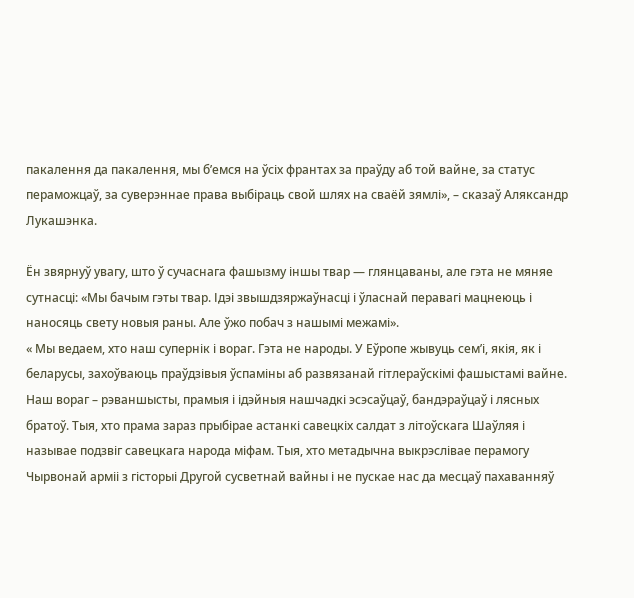пакалення да пакалення, мы б’емся на ўсіх франтах за праўду аб той вайне, за статус пераможцаў, за суверэннае права выбіраць свой шлях на сваёй зямлі», – сказаў Аляксандр Лукашэнка.

Ён звярнуў увагу, што ў сучаснага фашызму іншы твар — глянцаваны, але гэта не мяняе сутнасці: «Мы бачым гэты твар. Ідэі звышдзяржаўнасці і ўласнай перавагі мацнеюць і наносяць свету новыя раны. Але ўжо побач з нашымі межамі».
« Мы ведаем, хто наш супернік і вораг. Гэта не народы. У Еўропе жывуць сем’і, якія, як і беларусы, захоўваюць праўдзівыя ўспаміны аб развязанай гітлераўскімі фашыстамі вайне. Наш вораг – рэваншысты, прамыя і ідэйныя нашчадкі эсэсаўцаў, бандэраўцаў і лясных братоў. Тыя, хто прама зараз прыбірае астанкі савецкіх салдат з літоўскага Шаўляя і называе подзвіг савецкага народа міфам. Тыя, хто метадычна выкрэслівае перамогу Чырвонай арміі з гісторыі Другой сусветнай вайны і не пускае нас да месцаў пахаванняў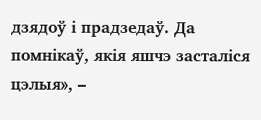дзядоў і прадзедаў. Да помнікаў, якія яшчэ засталіся цэлыя», –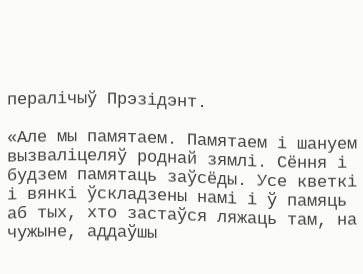пералічыў Прэзідэнт.

«Але мы памятаем. Памятаем і шануем вызваліцеляў роднай зямлі. Сёння і будзем памятаць заўсёды. Усе кветкі і вянкі ўскладзены намі і ў памяць аб тых, хто застаўся ляжаць там, на чужыне, аддаўшы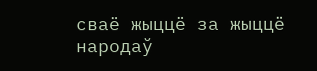сваё жыццё за жыццё народаў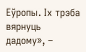Еўропы. Іх трэба вярнуць дадому», –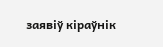заявіў кіраўнік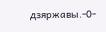дзяржавы.-0-